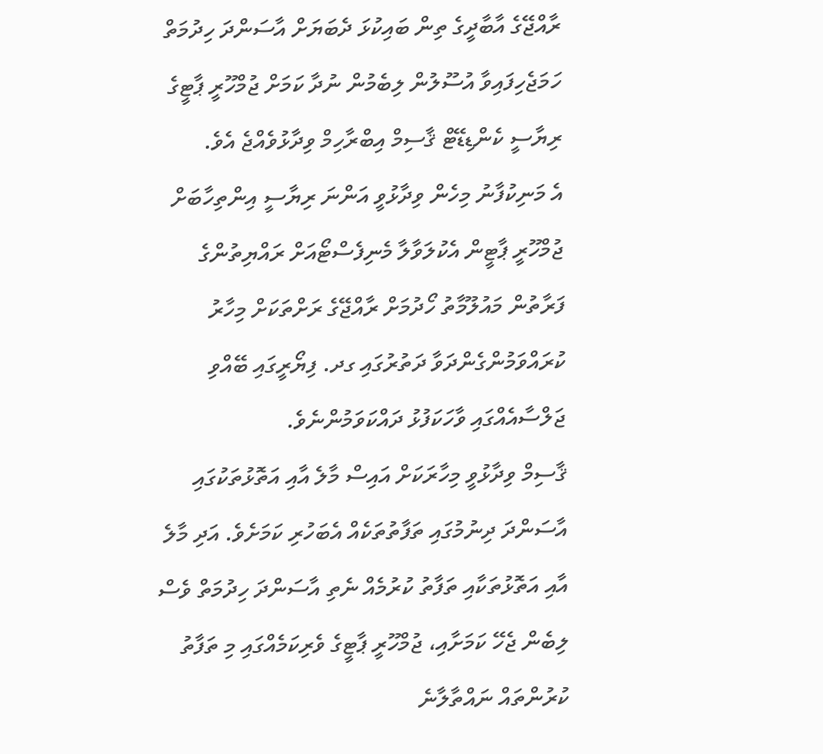ރާއްޖޭގެ އާބާދީގެ ތިން ބައިކުޅަ ދެބަޔަށް އާސަންދަ ހިދުމަތް ހަމަޖެހިފައިވާ އުސޫލުން ލިބެމުން ނުދާ ކަމަށް ޖުމްހޫރީ ޕާޓީގެ ރިޔާސީ ކެންޑިޑޭޓް ޤާސިމް އިބްރާހިމް ވިދާޅުވެއްޖެ އެވެ.
އެ މަނިކުފާނު މިހެން ވިދާޅުވީ އަންނަ ރިޔާސީ އިންތިހާބަށް ޖުމްހޫރީ ޕާޓީން އެކުލަވާލާ މެނިފެސްޓޯއަށް ރައްޔިތުންގެ ފަރާތުން މައުލޫމާތު ހޯދުމަށް ރާއްޖޭގެ ރަށްތަކަށް މިހާރު ކުރައްވަމުންގެންދަވާ ދަތުރުގައި ގދ. ފިޔޯރީގައި ބޭއްވި ޖަލްސާއެއްގައި ވާހަކަފުޅު ދައްކަވަމުންނެވެ.
ޤާސިމް ވިދާޅުވީ މިހާރަކަށް އައިސް މާލެ އާއި އަތޮޅުތަކުގައި އާސަންދަ ދިނުމުގައި ތަފާތުތަކެއް އެބަހުރި ކަމަށެވެ. އަދި މާލެ އާއި އަތޮޅުތަކާއި ތަފާތު ކުރުމެއް ނެތި އާސަންދަ ހިދުމަތް ވެސް ލިބެން ޖެހޭ ކަމަށާއި، ޖުމްހޫރީ ޕާޓީގެ ވެރިކަމެއްގައި މި ތަފާތު ކުރުންތައް ނައްތާލާނެ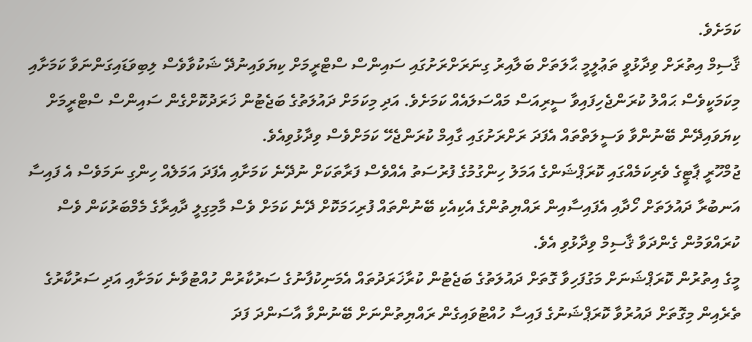ކަމަށެވެ.
ޤާސިމް އިތުރަށް ވިދާޅުވީ ތަޢުލީމީ ޙާލަތަށް ބަލާއިރު ގިނަރަށްރަށުގައި ސައިންސް ސްޓްރީމަށް ކިޔަވައިނުދޭ ޝަކުވާވެސް ލިބިވަޑައިގަންނަވާ ކަމަށާއި މިކަމަކީވެސް ޙައްލު ކުރަންޖެހިފައިވާ ސީރިއަސް މައްސަލައެއް ކަމަށެވެ. އަދި މިކަމަށް ދައުލަތުގެ ބަޖެޓުން ޚަރަދުކޮށްގެން ސައިންސް ސްޓްރީމަށް ކިޔަވައިދޭން ބޭނުންވާ ވަސީލަތްތައް އެފަދަ ރަށްރަށުގައި ގާއިމް ކުރަންޖެހޭ ކަމަށްވެސް ވިދާޅުވިއެވެ.
ޖުމްހޫރީ ޕާޓީގެ ވެރިކަމެއްގައި ކޮރަޕްޝަންގެ އަމަލު ހިންގުމުގެ ފުރުސަތު އެއްވެސް ފަރާތަކަށް ނުދޭނެ ކަމަށާއި އެފަދަ އަމަލެއް ހިންގި ނަމަވެސް އެ ފައިސާ އަނބުރާ ދައުލަތަށް ހޯދާއި އެފައިސާއިން ރައްޔިތުންގެ އެކިއެކި ބޭނުންތައް ފުރިހަމަކޮށް ދޭނެ ކަމަށް ވެސް މާމިގިލީ ދާއިރާގެ މެމްބަރުކަން ވެސް ކުރައްވަމުން ގެންދަވާ ޤާސިމް ވިދާޅުވި އެވެ.
މީގެ އިތުރުން ކޮރަޕްޝަނަށް މަގުފަހިވާ ގޮތަށް ދައުލަތުގެ ބަޖެޓުން ކުރާޚަރަދުތައް އެމަނިކުފާނުގެ ސަރުކާރުން ހުއްޓުވާނެ ކަމަށާއި އަދި ސަރުކާރުގެ ތެރެއިން މިގޮތަށް ދައުރުވާ ކޮރަޕްޝަނުގެ ފައިސާ ހުއްޓުވައިގެން ރައްޔިތުންނަށް ބޭނުންވާ އާސަންދަ ފަދަ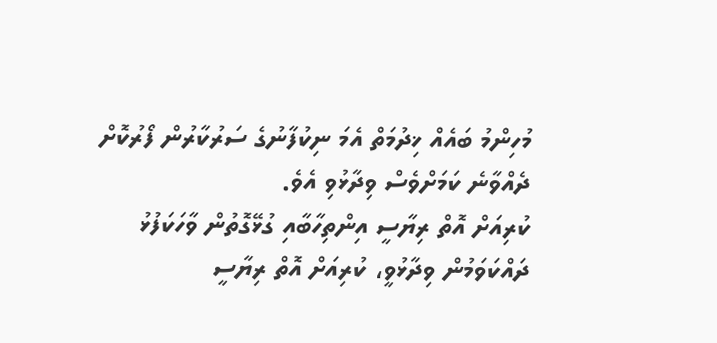މުހިންމު ބައެއް ޚިދުމަތް އެމަ ނިކުފާނުގެ ސަރުކާރުން ފޯރުކޮށް ދެއްވާނެ ކަމަށްވެސް ވިދާޅުވި އެވެ.
ކުރިއަށް އޮތް ރިޔާސީ އިންތިހާބާއި ގުޅޭގޮތުން ވާހަކަފުޅު ދައްކަވަމުން ވިދާޅުވީ، ކުރިއަށް އޮތް ރިޔާސީ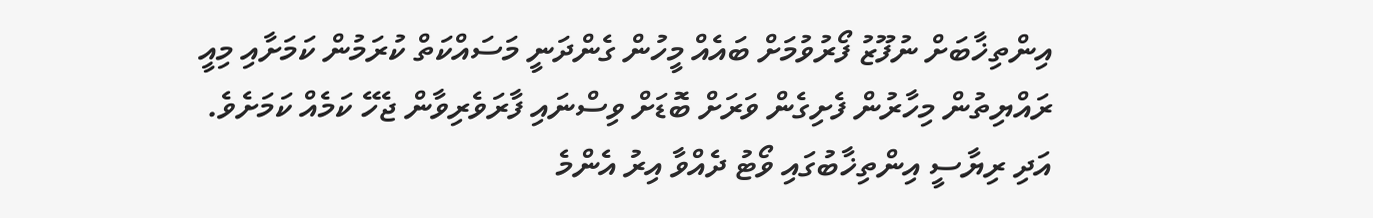އިންތިޚާބަށް ނުފޫޒު ފޯރުވުމަށް ބައެއް މީހުން ގެންދަނީ މަސައްކަތް ކުރަމުން ކަމަށާއި މިއީ ރައްޔިތުން މިހާރުން ފެށިގެން ވަރަށް ބޮޑަށް ވިސްނައި ފާރަވެރިވާން ޖެހޭ ކަމެއް ކަމަށެވެ.
އަދި ރިޔާސީ އިންތިޚާބުގައި ވޯޓު ދެއްވާ އިރު އެންމެ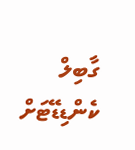ގާބިލް ކެންޑިޑޭޓަށް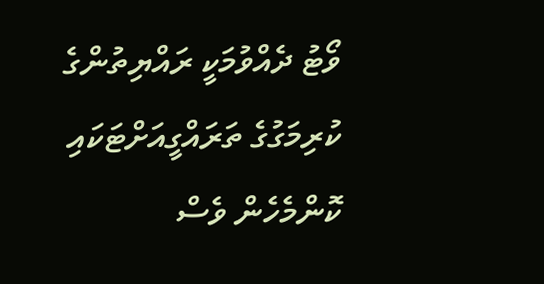ވޯޓު ދެއްވުމަކީ ރައްޔިތުންގެ ކުރިމަގުގެ ތަރައްގީއަށްޓަކައި ކޮންމެހެން ވެސް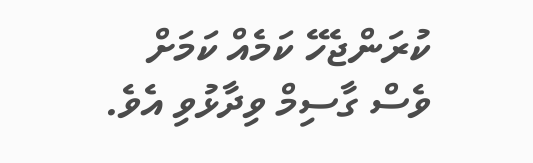ކުރަންޖެހޭ ކަމެއް ކަމަށް ވެސް ގާސިމް ވިދާޅުވި އެވެ.